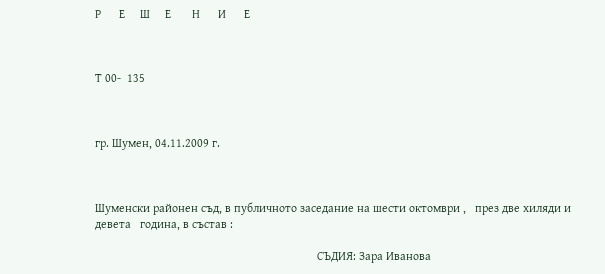Р      Е     Ш     Е       Н      И      Е



Т 00-  135



гр. Шумен, 04.11.2009 г.



Шуменски районен съд, в публичното заседание на шести октомври ,   през две хиляди и девета   година, в състав :

                                                                          СЪДИЯ: Зара Иванова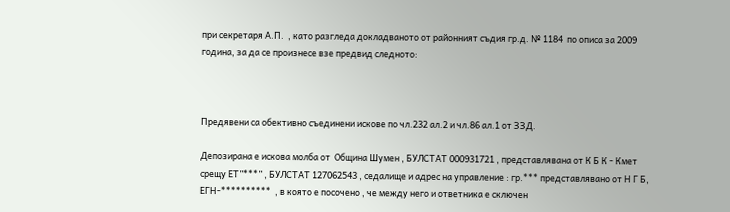при секретаря А.П.  , като разгледа докладваното от районният съдия гр.д. № 1184  по описа за 2009 година, за да се произнесе взе предвид следното:



Предявени са обективно съединени искове по чл.232 ал.2 и чл.86 ал.1 от ЗЗД.

Депозирана е искова молба от  Община Шумен , БУЛСТАТ 000931721 , представлявана от К Б К - Кмет срещу ЕТ”***” , БУЛСТАТ 127062543 , седалище и адрес на управление : гр.*** представлявано от Н Г Б, ЕГН-**********  , в която е посочено , че между него и ответника е сключен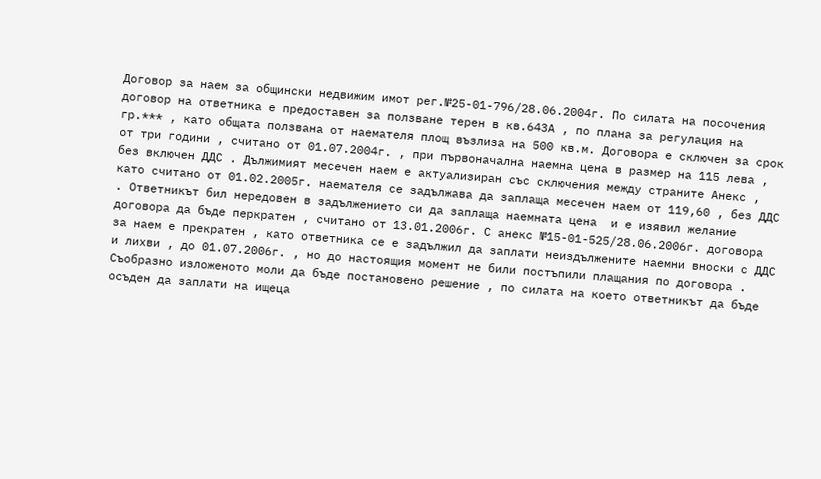Договор за наем за общински недвижим имот рег.№25-01-796/28.06.2004г. По силата на посочения договор на ответника е предоставен за ползване терен в кв.643А , по плана за регулация на гр.*** , като общата ползвана от наемателя площ възлиза на 500 кв.м. Договора е сключен за срок от три години , считано от 01.07.2004г. , при първоначална наемна цена в размер на 115 лева , без включен ДДС . Дължимият месечен наем е актуализиран със сключения между страните Анекс , като считано от 01.02.2005г. наемателя се задължава да заплаща месечен наем от 119,60 , без ДДС . Ответникът бил нередовен в задължението си да заплаща наемната цена  и е изявил желание договора да бъде перкратен , считано от 13.01.2006г. С анекс №15-01-525/28.06.2006г. договора за наем е прекратен , като ответника се е задължил да заплати неиздължените наемни вноски с ДДС и лихви , до 01.07.2006г. , но до настоящия момент не били постъпили плащания по договора . Съобразно изложеното моли да бъде постановено решение , по силата на което ответникът да бъде осъден да заплати на ищеца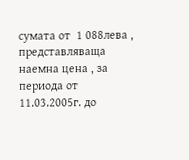сумата от  1 088лева , представляваща наемна цена , за периода от 11.03.2005г. до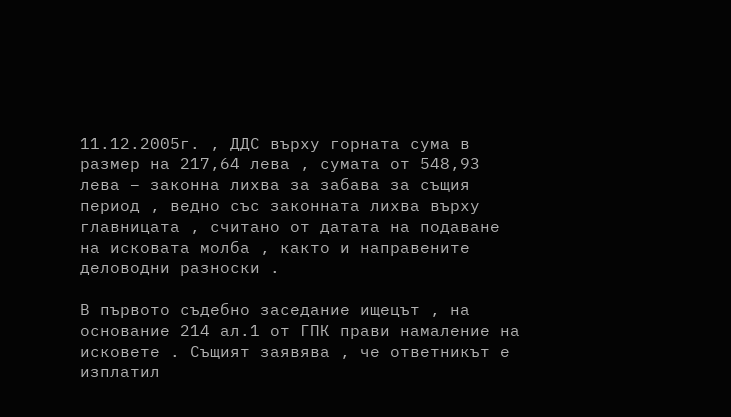11.12.2005г. , ДДС върху горната сума в размер на 217,64 лева , сумата от 548,93 лева – законна лихва за забава за същия период , ведно със законната лихва върху главницата , считано от датата на подаване на исковата молба , както и направените деловодни разноски .

В първото съдебно заседание ищецът , на основание 214 ал.1 от ГПК прави намаление на исковете . Същият заявява , че ответникът е изплатил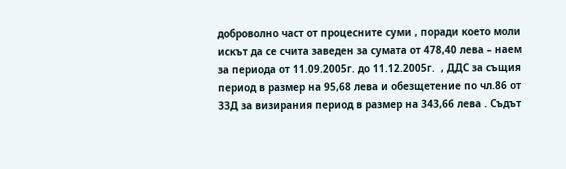доброволно част от процесните суми , поради което моли искът да се счита заведен за сумата от 478,40 лева – наем за периода от 11.09.2005г. до 11.12.2005г.  , ДДС за същия период в размер на 95,68 лева и обезщетение по чл.86 от ЗЗД за визирания период в размер на 343,66 лева . Съдът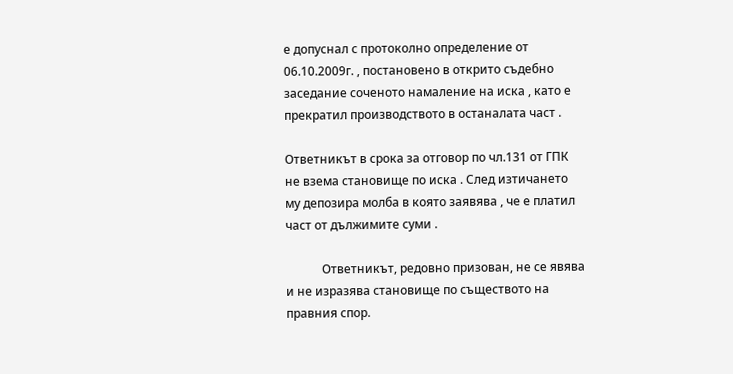е допуснал с протоколно определение от 06.10.2009г. , постановено в открито съдебно заседание соченото намаление на иска , като е прекратил производството в останалата част .

Ответникът в срока за отговор по чл.131 от ГПК не взема становище по иска . След изтичането му депозира молба в която заявява , че е платил част от дължимите суми .

            Ответникът, редовно призован, не се явява и не изразява становище по съществото на правния спор.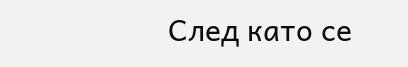След като се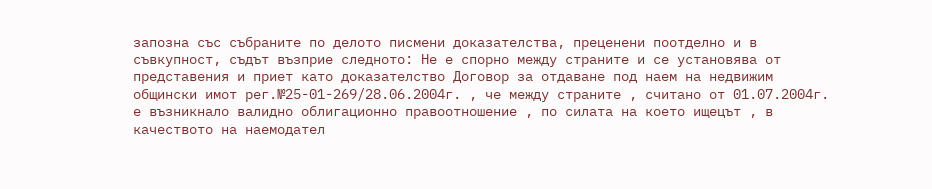запозна със събраните по делото писмени доказателства, преценени поотделно и в съвкупност, съдът възприе следното: Не е спорно между страните и се установява от представения и приет като доказателство Договор за отдаване под наем на недвижим общински имот рег.№25-01-269/28.06.2004г. , че между страните , считано от 01.07.2004г. е възникнало валидно облигационно правоотношение , по силата на което ищецът , в качеството на наемодател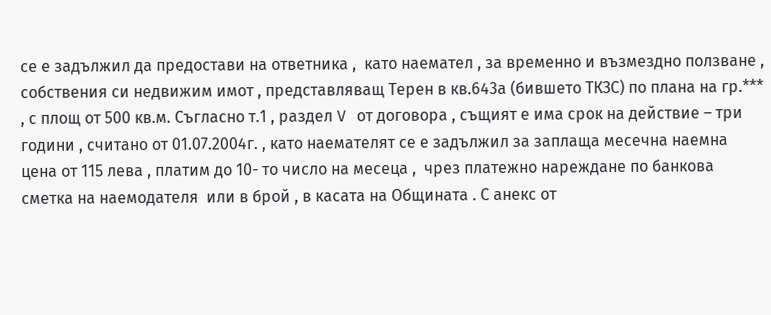се е задължил да предостави на ответника ,  като наемател , за временно и възмездно ползване , собствения си недвижим имот , представляващ Терен в кв.643а (бившето ТКЗС) по плана на гр.*** , с площ от 500 кв.м. Съгласно т.1 , раздел V от договора , същият е има срок на действие – три години , считано от 01.07.2004г. , като наемателят се е задължил за заплаща месечна наемна цена от 115 лева , платим до 10- то число на месеца ,  чрез платежно нареждане по банкова сметка на наемодателя  или в брой , в касата на Общината . С анекс от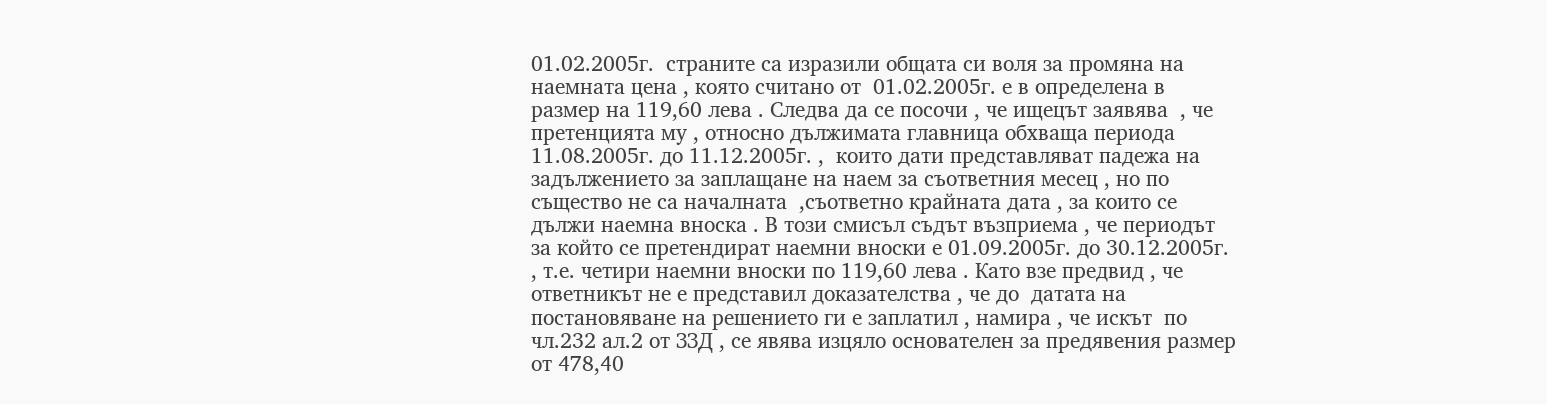01.02.2005г.  страните са изразили общата си воля за промяна на наемната цена , която считано от  01.02.2005г. е в определена в размер на 119,60 лева . Следва да се посочи , че ищецът заявява  , че претенцията му , относно дължимата главница обхваща периода 11.08.2005г. до 11.12.2005г. ,  които дати представляват падежа на задължението за заплащане на наем за съответния месец , но по същество не са началната  ,съответно крайната дата , за които се дължи наемна вноска . В този смисъл съдът възприема , че периодът за който се претендират наемни вноски е 01.09.2005г. до 30.12.2005г.  , т.е. четири наемни вноски по 119,60 лева . Като взе предвид , че ответникът не е представил доказателства , че до  датата на постановяване на решението ги е заплатил , намира , че искът  по чл.232 ал.2 от ЗЗД , се явява изцяло основателен за предявения размер от 478,40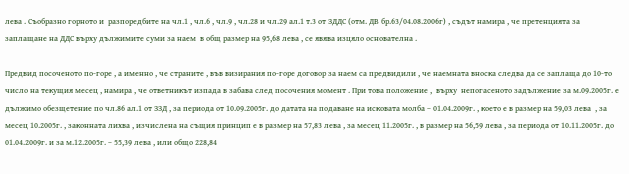лева . Съобразно горното и  разпоредбите на чл.1 , чл.6 , чл.9 , чл.28 и чл.29 ал.1 т.3 от ЗДДС (отм. ДВ бр.63/04.08.2006г) , съдът намира , че претенцията за заплащане на ДДС върху дължимите суми за наем  в общ размер на 95,68 лева , се явява изцяло основателна .

Предвид посоченото по-горе , а именно , че страните , във визирания по-горе договор за наем са предвидили , че наемната вноска следва да се заплаща до 10-то число на текущия месец , намира , че ответникът изпада в забава след посочения момент . При това положение ,  върху  непогасеното задължение за м.09.2005г. е дължимо обезщетение по чл.86 ал.1 от ЗЗД , за периода от 10.09.2005г. до датата на подаване на исковата молба – 01.04.2009г. , което е в размер на 59,03 лева  , за месец 10.2005г. , законната лихва , изчислена на същия принцип е в размер на 57,83 лева , за месец 11.2005г. , в размер на 56,59 лева , за периода от 10.11.2005г. до 01.04.2009г. и за м.12.2005г. – 55,39 лева , или общо 228,84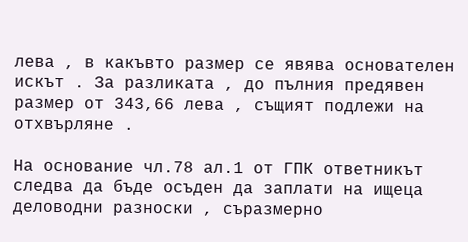лева , в какъвто размер се явява основателен искът . За разликата , до пълния предявен размер от 343,66 лева , същият подлежи на отхвърляне .

На основание чл.78 ал.1 от ГПК ответникът следва да бъде осъден да заплати на ищеца деловодни разноски , съразмерно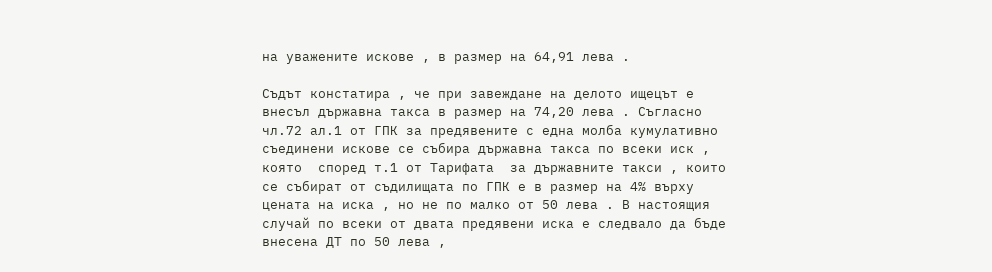на уважените искове , в размер на 64,91 лева .

Съдът констатира , че при завеждане на делото ищецът е внесъл държавна такса в размер на 74,20 лева . Съгласно чл.72 ал.1 от ГПК за предявените с една молба кумулативно съединени искове се събира държавна такса по всеки иск , която  според т.1 от Тарифата  за държавните такси , които се събират от съдилищата по ГПК е в размер на 4% върху цената на иска , но не по малко от 50 лева . В настоящия случай по всеки от двата предявени иска е следвало да бъде внесена ДТ по 50 лева ,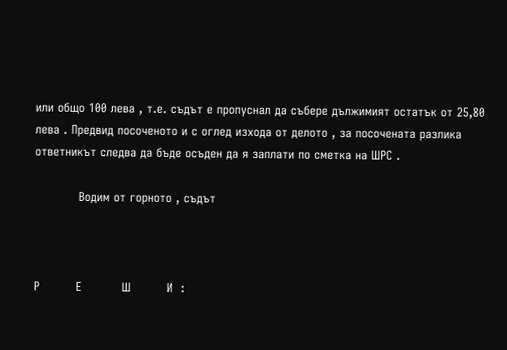или общо 100 лева , т.е. съдът е пропуснал да събере дължимият остатък от 25,80 лева . Предвид посоченото и с оглед изхода от делото , за посочената разлика ответникът следва да бъде осъден да я заплати по сметка на ШРС .

           Водим от горното , съдът



Р         Е          Ш         И  :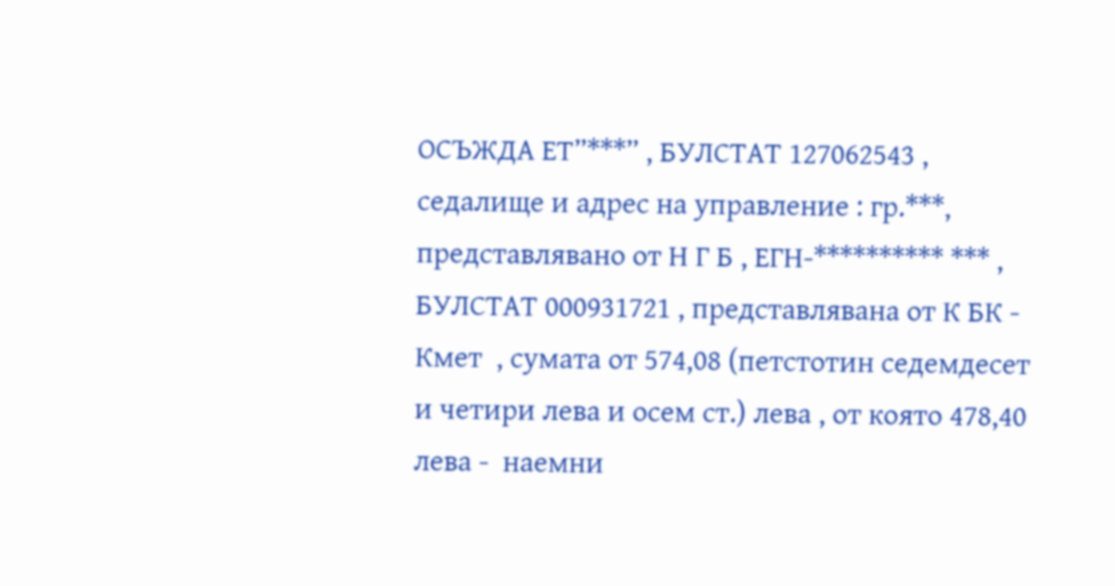ОСЪЖДА ЕТ”***” , БУЛСТАТ 127062543 , седалище и адрес на управление : гр.***, представлявано от Н Г Б , ЕГН-********** *** , БУЛСТАТ 000931721 , представлявана от К БК - Кмет  , сумата от 574,08 (петстотин седемдесет и четири лева и осем ст.) лева , от която 478,40 лева -  наемни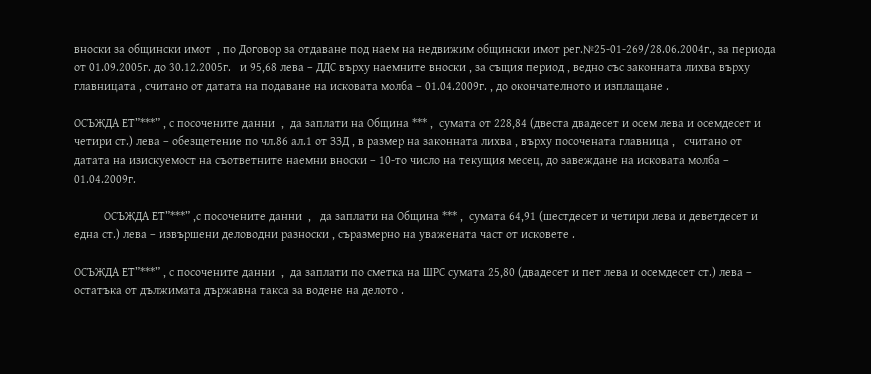вноски за общински имот  , по Договор за отдаване под наем на недвижим общински имот рег.№25-01-269/28.06.2004г., за периода от 01.09.2005г. до 30.12.2005г.   и 95,68 лева – ДДС върху наемните вноски , за същия период , ведно със законната лихва върху главницата , считано от датата на подаване на исковата молба – 01.04.2009г. , до окончателното и изплащане .

ОСЪЖДА ЕТ”***” , с посочените данни  ,  да заплати на Община *** ,  сумата от 228,84 (двеста двадесет и осем лева и осемдесет и четири ст.) лева – обезщетение по чл.86 ал.1 от ЗЗД , в размер на законната лихва , върху посочената главница ,   считано от датата на изискуемост на съответните наемни вноски – 10-то число на текущия месец, до завеждане на исковата молба – 01.04.2009г.

          ОСЪЖДА ЕТ”***” ,с посочените данни  ,   да заплати на Община *** ,  сумата 64,91 (шестдесет и четири лева и деветдесет и една ст.) лева – извършени деловодни разноски , съразмерно на уважената част от исковете .

ОСЪЖДА ЕТ”***” , с посочените данни  ,  да заплати по сметка на ШРС сумата 25,80 (двадесет и пет лева и осемдесет ст.) лева – остатъка от дължимата държавна такса за водене на делото .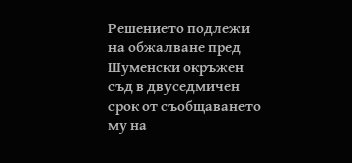Решението подлежи на обжалване пред Шуменски окръжен съд в двуседмичен  срок от съобщаването му на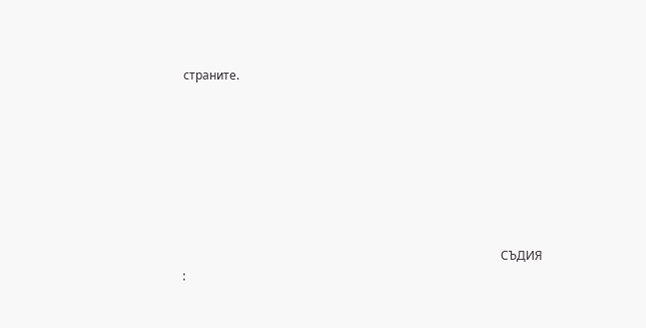страните.







                                                                                                          СЪДИЯ :